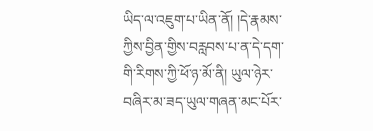ཡིད་ལ་འཇུག་པ་ཡིན་ནོ། །དེ་རྣམས་ཀྱིས་བྱིན་གྱིས་བརླབས་པ་ན་དེ་དག་གི་རིགས་ཀྱི་ཕོ་ཉ་མོ་ནི། ཡུལ་ཉེར་བཞིར་མ་ཟད་ཡུལ་གཞན་མང་པོར་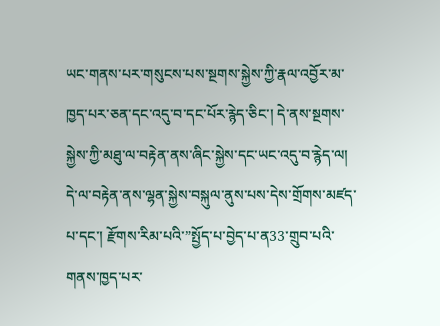ཡང་གནས་པར་གསུངས་པས་སྔགས་སྐྱེས་ཀྱི་རྣལ་འབྱོར་མ་ཁྱད་པར་ཅན་དང་འདུ་བ་དང་པོར་རྙེད་ཅིང་། དེ་ནས་སྔགས་སྐྱེས་ཀྱི་མཐུ་ལ་བརྟེན་ནས་ཞིང་སྐྱེས་དང་ཡང་འདུ་བ་རྙེད་ལ། དེ་ལ་བརྟེན་ནས་ལྷན་སྐྱེས་བསྐུལ་ནུས་པས་དེས་གྲོགས་མཛད་པ་དང་། རྫོགས་རིམ་པའི་”སྤྱོད་པ་བྱེད་པ་ན33་གྲུབ་པའི་གནས་ཁྱད་པར་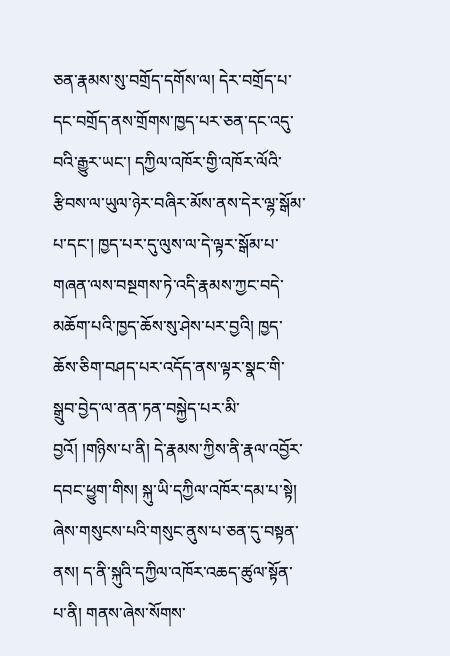ཅན་རྣམས་སུ་བགྲོད་དགོས་ལ། དེར་བགྲོད་པ་དང་བགྲོད་ནས་གྲོགས་ཁྱད་པར་ཅན་དང་འདུ་བའི་རྒྱུར་ཡང་། དཀྱིལ་འཁོར་གྱི་འཁོར་ལོའི་རྩིབས་ལ་ཡུལ་ཉེར་བཞིར་མོས་ནས་དེར་ལྷ་སྒོམ་པ་དང་། ཁྱད་པར་དུ་ལུས་ལ་དེ་ལྟར་སྒོམ་པ་གཞན་ལས་བསྔགས་ཏེ་འདི་རྣམས་ཀྱང་བདེ་མཆོག་པའི་ཁྱད་ཆོས་སུ་ཤེས་པར་བྱའི། ཁྱད་ཆོས་ཅིག་བཤད་པར་འདོད་ནས་ལྟར་སྣང་གི་སྒྲུབ་བྱེད་ལ་ནན་ཏན་བསྐྱེད་པར་མི་བྱའོ། །གཉིས་པ་ནི། དེ་རྣམས་ཀྱིས་ནི་རྣལ་འབྱོར་དབང་ཕྱུག་གིས། སྐུ་ཡི་དཀྱིལ་འཁོར་དམ་པ་སྟེ། ཞེས་གསུངས་པའི་གསུང་ནུས་པ་ཅན་དུ་བསྟན་ནས། ད་ནི་སྐུའི་དཀྱིལ་འཁོར་འཆད་ཚུལ་སྟོན་པ་ནི། གནས་ཞེས་སོགས་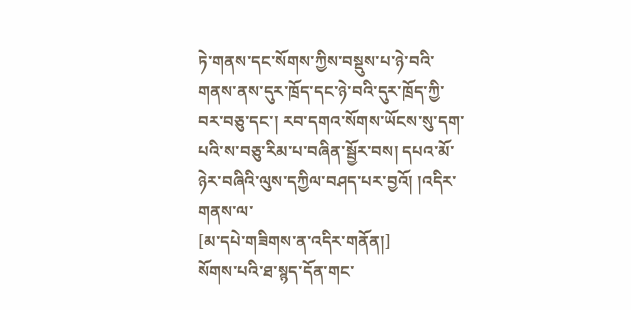ཏེ་གནས་དང་སོགས་ཀྱིས་བསྡུས་པ་ཉེ་བའི་གནས་ནས་དུར་ཁྲོད་དང་ཉེ་བའི་དུར་ཁྲོད་ཀྱི་བར་བཅུ་དང་། རབ་དགའ་སོགས་ཡོངས་སུ་དག་པའི་ས་བཅུ་རིམ་པ་བཞིན་སྦྱོར་བས། དཔའ་མོ་ཉེར་བཞིའི་ལུས་དཀྱིལ་བཤད་པར་བྱའོ། །འདིར་གནས་ལ་
[མ་དཔེ་གཟིགས་ན་འདིར་གནོན།]
སོགས་པའི་ཐ་སྙད་དོན་གང་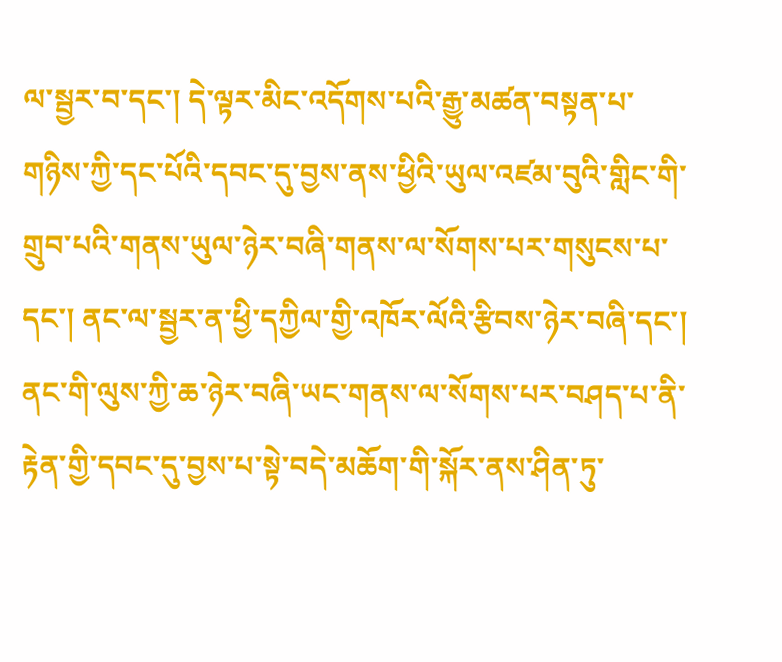ལ་སྦྱར་བ་དང་། དེ་ལྟར་མིང་འདོགས་པའི་རྒྱུ་མཚན་བསྟན་པ་གཉིས་ཀྱི་དང་པོའི་དབང་དུ་བྱས་ནས་ཕྱིའི་ཡུལ་འཛམ་བུའི་གླིང་གི་གྲུབ་པའི་གནས་ཡུལ་ཉེར་བཞི་གནས་ལ་སོགས་པར་གསུངས་པ་དང་། ནང་ལ་སྦྱར་ན་ཕྱི་དཀྱིལ་གྱི་འཁོར་ལོའི་རྩིབས་ཉེར་བཞི་དང་། ནང་གི་ལུས་ཀྱི་ཆ་ཉེར་བཞི་ཡང་གནས་ལ་སོགས་པར་བཤད་པ་ནི་རྟེན་གྱི་དབང་དུ་བྱས་པ་སྟེ་བདེ་མཆོག་གི་སྐོར་ནས་ཤིན་ཏུ་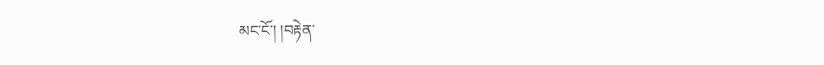མང་ངོ་། །བརྟེན་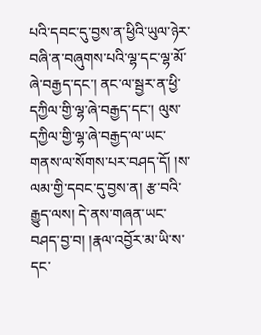པའི་དབང་དུ་བྱས་ན་ཕྱིའི་ཡུལ་ཉེར་བཞི་ན་བཞུགས་པའི་ལྷ་དང་ལྷ་མོ་ཞེ་བརྒྱད་དང་། ནང་ལ་སྦྱར་ན་ཕྱི་དཀྱིལ་གྱི་ལྷ་ཞེ་བརྒྱད་དང་། ལུས་དཀྱིལ་གྱི་ལྷ་ཞེ་བརྒྱད་ལ་ཡང་གནས་ལ་སོགས་པར་བཤད་དོ། །ས་ལམ་གྱི་དབང་དུ་བྱས་ན། རྩ་བའི་རྒྱུད་ལས། དེ་ནས་གཞན་ཡང་བཤད་བྱ་བ། །རྣལ་འབྱོར་མ་ཡི་ས་དང་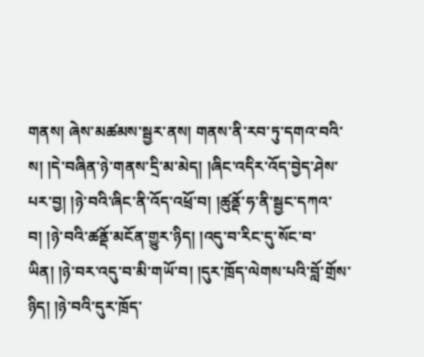གནས། ཞེས་མཚམས་སྦྱར་ནས། གནས་ནི་རབ་ཏུ་དགའ་བའི་ས། །དེ་བཞིན་ཉེ་གནས་དྲི་མ་མེད། །ཞིང་འདིར་འོད་བྱེད་ཤེས་པར་བྱ། །ཉེ་བའི་ཞིང་ནི་འོད་འཕྲོ་བ། །ཚུནྡོ་ཧ་ནི་སྦྱང་དཀའ་བ། །ཉེ་བའི་ཚནྡོ་མངོན་གྱུར་ཉིད། །འདུ་བ་རིང་དུ་སོང་བ་ཡིན། །ཉེ་བར་འདུ་བ་མི་གཡོ་བ། །དུར་ཁྲོད་ལེགས་པའི་བློ་གྲོས་ཉིད། །ཉེ་བའི་དུར་ཁྲོད་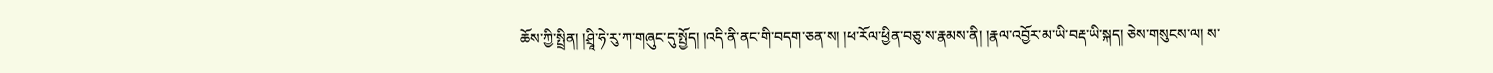ཆོས་ཀྱི་སྤྲིན། །ཤྲཱི་ཧེ་རུ་ཀ་གཞུང་དུ་སྤྱོད། །འདི་ནི་ནང་གི་བདག་ཅན་ས། །ཕ་རོལ་ཕྱིན་བཅུ་ས་རྣམས་ནི། །རྣལ་འབྱོར་མ་ཡི་བརྡ་ཡི་སྐད། ཅེས་གསུངས་ལ། ས་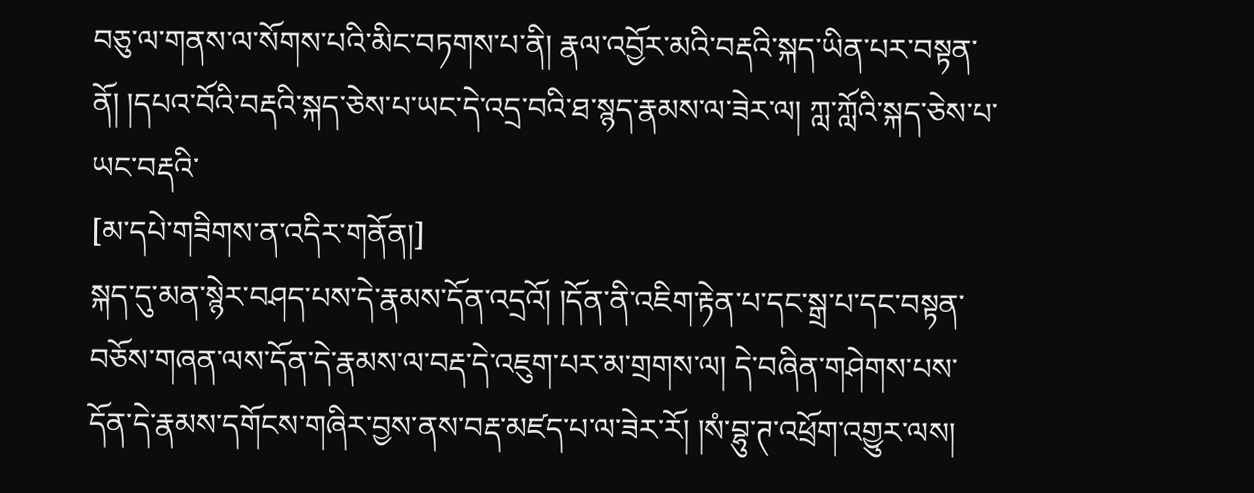བཅུ་ལ་གནས་ལ་སོགས་པའི་མིང་བཏགས་པ་ནི། རྣལ་འབྱོར་མའི་བརྡའི་སྐད་ཡིན་པར་བསྟན་ནོ། །དཔའ་བོའི་བརྡའི་སྐད་ཅེས་པ་ཡང་དེ་འདྲ་བའི་ཐ་སྙད་རྣམས་ལ་ཟེར་ལ། ཀླ་ཀློའི་སྐད་ཅེས་པ་ཡང་བརྡའི་
[མ་དཔེ་གཟིགས་ན་འདིར་གནོན།]
སྐད་དུ་མན་སྙེར་བཤད་པས་དེ་རྣམས་དོན་འདྲའོ། །དོན་ནི་འཇིག་རྟེན་པ་དང་སྒྲ་པ་དང་བསྟན་བཅོས་གཞན་ལས་དོན་དེ་རྣམས་ལ་བརྡ་དེ་འཇུག་པར་མ་གྲགས་ལ། དེ་བཞིན་གཤེགས་པས་དོན་དེ་རྣམས་དགོངས་གཞིར་བྱས་ནས་བརྡ་མཛད་པ་ལ་ཟེར་རོ། །སཾ་བྷུ་ཊ་འཕྲོག་འགྱུར་ལས།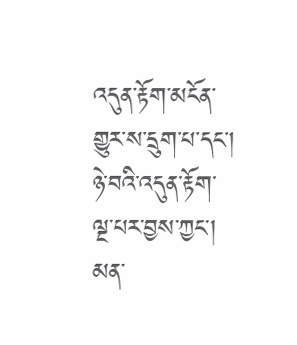འདུན་རྟོག་མངོན་གྱུར་ས་དྲུག་པ་དང་། ཉེ་བའི་འདུན་རྟོག་ལྔ་པར་བྱས་ཀྱང་། མན་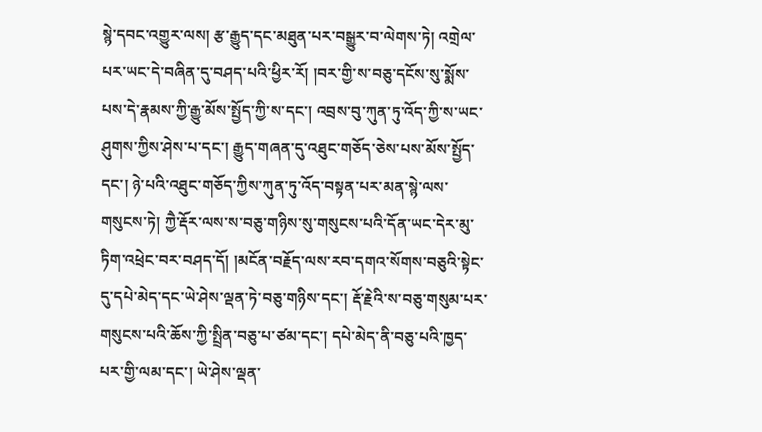སྙེ་དབང་འགྱུར་ལས། རྩ་རྒྱུད་དང་མཐུན་པར་བསྒྱུར་བ་ལེགས་ཏེ། འགྲེལ་པར་ཡང་དེ་བཞིན་དུ་བཤད་པའི་ཕྱིར་རོ། །བར་གྱི་ས་བཅུ་དངོས་སུ་སྨོས་པས་དེ་རྣམས་ཀྱི་རྒྱུ་མོས་སྤྱོད་ཀྱི་ས་དང་། འབྲས་བུ་ཀུན་ཏུ་འོད་ཀྱི་ས་ཡང་ཤུགས་ཀྱིས་ཤེས་པ་དང་། རྒྱུད་གཞན་དུ་འཐུང་གཅོད་ཅེས་པས་མོས་སྤྱོད་དང་། ཉེ་པའི་འཐུང་གཅོད་ཀྱིས་ཀུན་ཏུ་འོད་བསྟན་པར་མན་སྙེ་ལས་གསུངས་ཏེ། ཀྱཻ་རྡོར་ལས་ས་བཅུ་གཉིས་སུ་གསུངས་པའི་དོན་ཡང་དེར་མུ་ཏིག་འཕྲེང་བར་བཤད་དོ། །མངོན་བརྗོད་ལས་རབ་དགའ་སོགས་བཅུའི་སྟེང་དུ་དཔེ་མེད་དང་ཡེ་ཤེས་ལྡན་ཏེ་བཅུ་གཉིས་དང་། རྡོ་རྗེའི་ས་བཅུ་གསུམ་པར་གསུངས་པའི་ཆོས་ཀྱི་སྤྲིན་བཅུ་པ་ཙམ་དང་། དཔེ་མེད་ནི་བཅུ་པའི་ཁྱད་པར་གྱི་ལམ་དང་། ཡེ་ཤེས་ལྡན་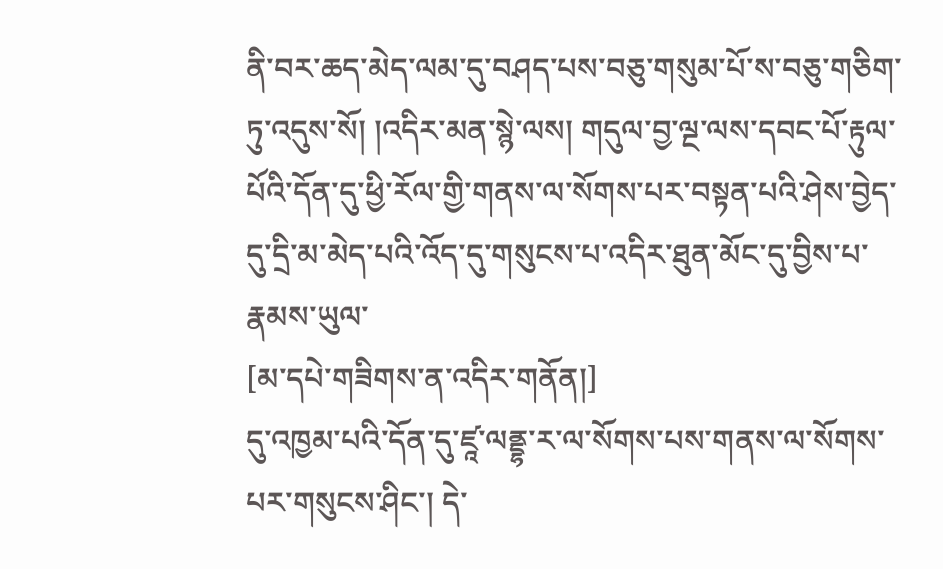ནི་བར་ཆད་མེད་ལམ་དུ་བཤད་པས་བཅུ་གསུམ་པོ་ས་བཅུ་གཅིག་ཏུ་འདུས་སོ། །འདིར་མན་སྙེ་ལས། གདུལ་བྱ་ལྔ་ལས་དབང་པོ་རྟུལ་པོའི་དོན་དུ་ཕྱི་རོལ་གྱི་གནས་ལ་སོགས་པར་བསྟན་པའི་ཤེས་བྱེད་དུ་དྲི་མ་མེད་པའི་འོད་དུ་གསུངས་པ་འདིར་ཐུན་མོང་དུ་བྱིས་པ་རྣམས་ཡུལ་
[མ་དཔེ་གཟིགས་ན་འདིར་གནོན།]
དུ་འཁྱམ་པའི་དོན་དུ་ཛཱ་ལནྡྷ་ར་ལ་སོགས་པས་གནས་ལ་སོགས་པར་གསུངས་ཤིང་། དེ་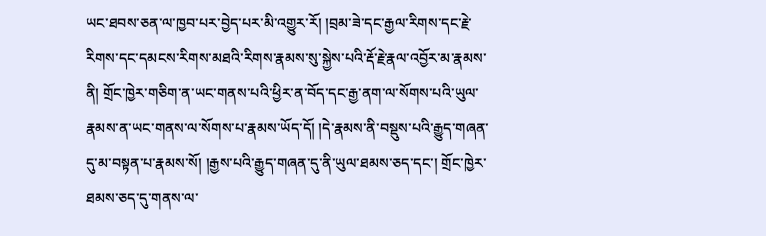ཡང་ཐབས་ཅན་ལ་ཁྱབ་པར་བྱེད་པར་མི་འགྱུར་རོ། །བྲམ་ཟེ་དང་རྒྱལ་རིགས་དང་རྗེ་རིགས་དང་དམངས་རིགས་མཐའི་རིགས་རྣམས་སུ་སྐྱེས་པའི་རྡོ་རྗེ་རྣལ་འབྱོར་མ་རྣམས་ནི། གྲོང་ཁྱེར་གཅིག་ན་ཡང་གནས་པའི་ཕྱིར་ན་བོད་དང་རྒྱ་ནག་ལ་སོགས་པའི་ཡུལ་རྣམས་ན་ཡང་གནས་ལ་སོགས་པ་རྣམས་ཡོད་དོ། །དེ་རྣམས་ནི་བསྡུས་པའི་རྒྱུད་གཞན་དུ་མ་བསྟན་པ་རྣམས་སོ། །རྒྱས་པའི་རྒྱུད་གཞན་དུ་ནི་ཡུལ་ཐམས་ཅད་དང་། གྲོང་ཁྱེར་ཐམས་ཅད་དུ་གནས་ལ་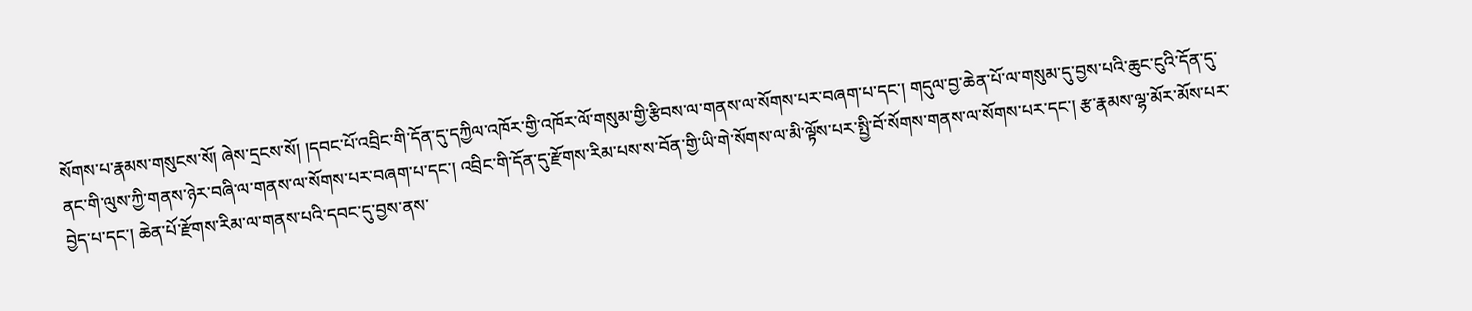སོགས་པ་རྣམས་གསུངས་སོ། ཞེས་དྲངས་སོ། །དབང་པོ་འབྲིང་གི་དོན་དུ་དཀྱིལ་འཁོར་གྱི་འཁོར་ལོ་གསུམ་གྱི་རྩིབས་ལ་གནས་ལ་སོགས་པར་བཞག་པ་དང་། གདུལ་བྱ་ཆེན་པོ་ལ་གསུམ་དུ་བྱས་པའི་ཆུང་ངུའི་དོན་དུ་ནང་གི་ལུས་ཀྱི་གནས་ཉེར་བཞི་ལ་གནས་ལ་སོགས་པར་བཞག་པ་དང་། འབྲིང་གི་དོན་དུ་རྫོགས་རིམ་པས་ས་བོན་གྱི་ཡི་གེ་སོགས་ལ་མི་ལྟོས་པར་སྤྱི་བོ་སོགས་གནས་ལ་སོགས་པར་དང་། རྩ་རྣམས་ལྷ་མོར་མོས་པར་བྱེད་པ་དང་། ཆེན་པོ་རྫོགས་རིམ་ལ་གནས་པའི་དབང་དུ་བྱས་ནས་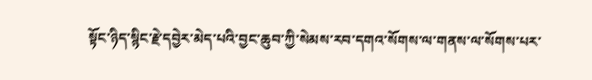སྟོང་ཉིད་སྙིང་རྗེ་དབྱེར་མེད་པའི་བྱང་ཆུབ་ཀྱི་སེམས་རབ་དགའ་སོགས་ལ་གནས་ལ་སོགས་པར་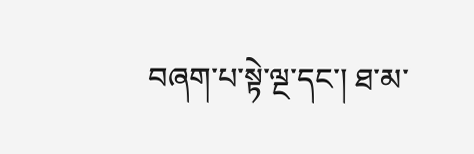བཞག་པ་སྟེ་ལྔ་དང་། ཐ་མ་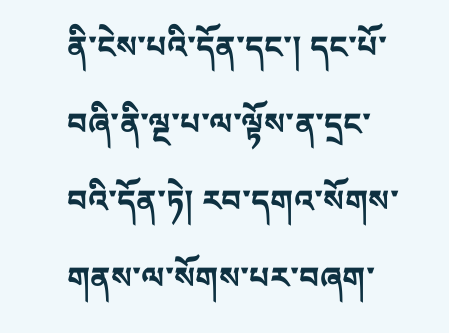ནི་ངེས་པའི་དོན་དང་། དང་པོ་བཞི་ནི་ལྔ་པ་ལ་ལྟོས་ན་དྲང་བའི་དོན་ཏེ། རབ་དགའ་སོགས་གནས་ལ་སོགས་པར་བཞག་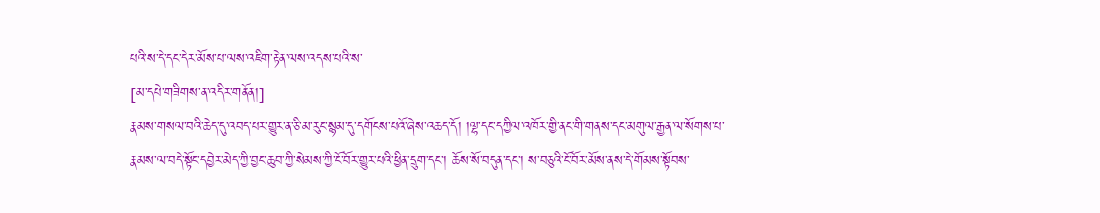པའི་ས་དེ་དང་དེར་མོས་པ་ལས་འཇིག་རྟེན་ལས་འདས་པའི་ས་
[མ་དཔེ་གཟིགས་ན་འདིར་གནོན།]
རྣམས་གསལ་བའི་ཆེད་དུ་འབད་པར་གྱུར་ན་ཅི་མ་རུང་སྙམ་དུ་དགོངས་པའོ་ཞེས་འཆད་དོ། །ལྷ་དང་དཀྱིལ་འཁོར་གྱི་ནང་གི་གནས་དང་མགུལ་རྒྱན་ལ་སོགས་པ་རྣམས་ལ་བདེ་སྟོང་དབྱེར་མེད་ཀྱི་བྱང་ཆུབ་ཀྱི་སེམས་ཀྱི་ངོ་བོར་གྱུར་པའི་ཕྱིན་དྲུག་དང་། ཆོས་སོ་བདུན་དང་། ས་བཅུའི་ངོ་བོར་མོས་ནས་དེ་གོམས་སྟོབས་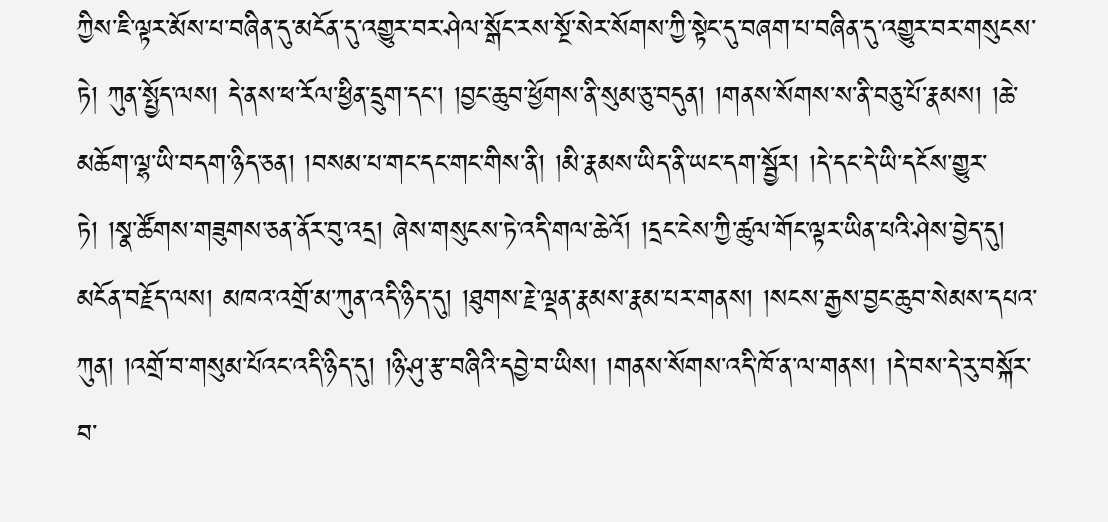ཀྱིས་ཇི་ལྟར་མོས་པ་བཞིན་དུ་མངོན་དུ་འགྱུར་བར་ཤེལ་སྒོང་རས་སྔོ་སེར་སོགས་ཀྱི་སྟེང་དུ་བཞག་པ་བཞིན་དུ་འགྱུར་བར་གསུངས་ཏེ། ཀུན་སྤྱོད་ལས། དེ་ནས་ཕ་རོལ་ཕྱིན་དྲུག་དང་། །བྱང་ཆུབ་ཕྱོགས་ནི་སུམ་ཅུ་བདུན། །གནས་སོགས་ས་ནི་བཅུ་པོ་རྣམས། །ཆེ་མཆོག་ལྷ་ཡི་བདག་ཉིད་ཅན། །བསམ་པ་གང་དང་གང་གིས་ནི། །མི་རྣམས་ཡིད་ནི་ཡང་དག་སྦྱོར། །དེ་དང་དེ་ཡི་དངོས་གྱུར་ཏེ། །སྣ་ཚོགས་གཟུགས་ཅན་ནོར་བུ་འདྲ། ཞེས་གསུངས་ཏེ་འདི་གལ་ཆེའོ། །དྲང་ངེས་ཀྱི་ཚུལ་གོང་ལྟར་ཡིན་པའི་ཤེས་བྱེད་དུ། མངོན་བརྗོད་ལས། མཁའ་འགྲོ་མ་ཀུན་འདི་ཉིད་དུ། །ཐུགས་རྗེ་ལྡན་རྣམས་རྣམ་པར་གནས། །སངས་རྒྱས་བྱང་ཆུབ་སེམས་དཔའ་ཀུན། །འགྲོ་བ་གསུམ་པོའང་འདི་ཉིད་དུ། །ཉི་ཤུ་རྩ་བཞིའི་དབྱེ་བ་ཡིས། །གནས་སོགས་འདི་ཁོ་ན་ལ་གནས། །དེ་བས་དེ་རུ་བསྐོར་བ་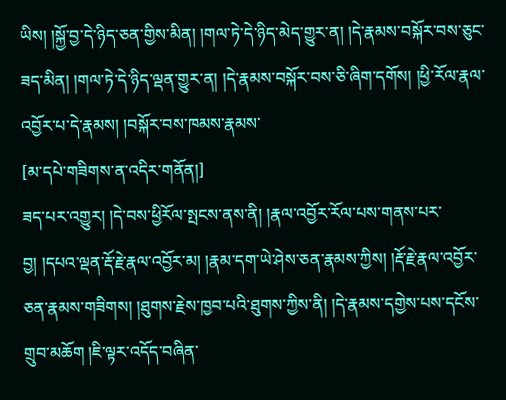ཡིས། །སྐྱོ་བྱ་དེ་ཉིད་ཅན་གྱིས་མིན། །གལ་ཏེ་དེ་ཉིད་མེད་གྱུར་ན། །དེ་རྣམས་བསྐོར་བས་ཅུང་ཟད་མིན། །གལ་ཏེ་དེ་ཉིད་ལྡན་གྱུར་ན། །དེ་རྣམས་བསྐོར་བས་ཅི་ཞིག་དགོས། །ཕྱི་རོལ་རྣལ་འབྱོར་པ་དེ་རྣམས། །བསྐོར་བས་ཁམས་རྣམས་
[མ་དཔེ་གཟིགས་ན་འདིར་གནོན།]
ཟད་པར་འགྱུར། །དེ་བས་ཕྱིརོལ་སྤངས་ནས་ནི། །རྣལ་འབྱོར་རོལ་པས་གནས་པར་བྱ། །དཔའ་ལྡན་རྡོ་རྗེ་རྣལ་འབྱོར་མ། །རྣམ་དག་ཡེ་ཤེས་ཅན་རྣམས་ཀྱིས། །རྡོ་རྗེ་རྣལ་འབྱོར་ཅན་རྣམས་གཟིགས། །ཐུགས་རྗེས་ཁྱབ་པའི་ཐུགས་ཀྱིས་ནི། །དེ་རྣམས་དགྱེས་པས་དངོས་གྲུབ་མཆོག །ཇི་ལྟར་འདོད་བཞིན་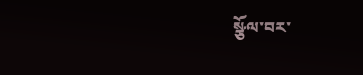སྩོལ་བར་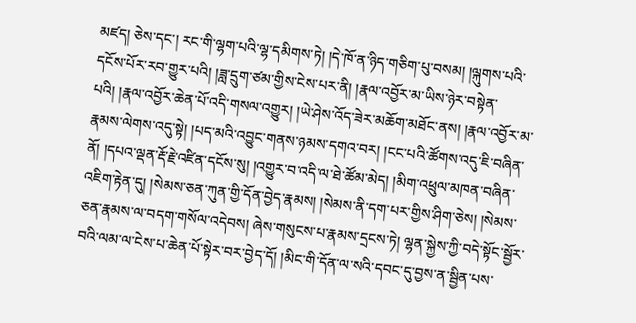མཛད། ཅེས་དང་། རང་གི་ལྷག་པའི་ལྷ་དམིགས་ཏེ། །དེ་ཁོ་ན་ཉིད་གཅིག་པུ་བསམ། །ལྐུགས་པའི་དངོས་པོར་རབ་གྱུར་པའི། །ཟླ་དྲུག་ཙམ་གྱིས་ངེས་པར་ནི། །རྣལ་འབྱོར་མ་ཡིས་ཉེར་བསྟེན་པའི། །རྣལ་འབྱོར་ཆེན་པོ་འདི་གསལ་འགྱུར། །ཡེ་ཤེས་འོད་ཟེར་མཆོག་མཐོང་ནས། །རྣལ་འབྱོར་མ་རྣམས་ལེགས་འདུ་སྟེ། །པད་མའི་འབྱུང་གནས་ཉམས་དགའ་བར། །ངང་པའི་ཚོགས་འདུ་ཇི་བཞིན་ནོ། །དཔའ་ལྡན་རྡོ་རྗེ་འཛིན་དངོས་སུ། །འགྱུར་བ་འདི་ལ་ཐེ་ཚོམ་མེད། །མིག་འཕྲུལ་མཁན་བཞིན་འཇིག་རྟེན་དུ། །སེམས་ཅན་ཀུན་གྱི་དོན་བྱེད་རྣམས། །སེམས་ནི་དག་པར་གྱིས་ཤིག་ཅེས། །སེམས་ཅན་རྣམས་ལ་བདག་གསོལ་འདེབས། ཞེས་གསུངས་པ་རྣམས་དྲངས་ཏེ། ལྷན་སྐྱེས་ཀྱི་བདེ་སྟོང་སྦྱོར་བའི་ལམ་ལ་ངེས་པ་ཆེན་པོ་སྟེར་བར་བྱེད་དོ། །མིང་གི་དོན་ལ་སའི་དབང་དུ་བྱས་ན་སྦྱིན་པས་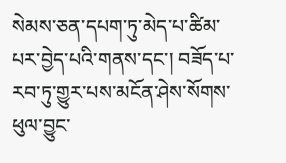སེམས་ཅན་དཔག་ཏུ་མེད་པ་ཚིམ་པར་བྱེད་པའི་གནས་དང་། བཟོད་པ་རབ་ཏུ་གྱུར་པས་མངོན་ཤེས་སོགས་ཕུལ་བྱུང་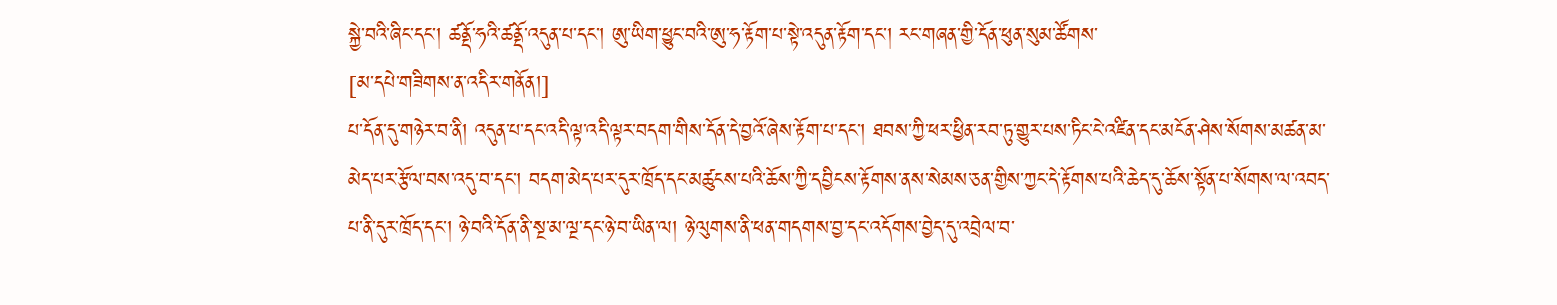སྐྱེ་བའི་ཞིང་དང་། ཚནྡོ་ཧའི་ཚནྡོ་འདུན་པ་དང་། ཨུ་ཡིག་ཕྱུང་བའི་ཨུ་ཧ་རྟོག་པ་སྟེ་འདུན་རྟོག་དང་། རང་གཞན་གྱི་དོན་ཕུན་སུམ་ཚོགས་
[མ་དཔེ་གཟིགས་ན་འདིར་གནོན།]
པ་དོན་དུ་གཉེར་བ་ནི། འདུན་པ་དང་འདི་ལྟ་འདི་ལྟར་བདག་གིས་དོན་དེ་བྱའོ་ཞེས་རྟོག་པ་དང་། ཐབས་ཀྱི་ཕར་ཕྱིན་རབ་ཏུ་གྱུར་པས་ཏིང་ངེ་འཛིན་དང་མངོན་ཤེས་སོགས་མཚན་མ་མེད་པར་རྩོལ་བས་འདུ་བ་དང་། བདག་མེད་པར་དུར་ཁྲོད་དང་མཚུངས་པའི་ཆོས་ཀྱི་དབྱིངས་རྟོགས་ནས་སེམས་ཅན་གྱིས་ཀྱང་དེ་རྟོགས་པའི་ཆེད་དུ་ཆོས་སྟོན་པ་སོགས་ལ་འབད་པ་ནི་དུར་ཁྲོད་དང་། ཉེ་བའི་དོན་ནི་སྔ་མ་ལྔ་དང་ཉེ་བ་ཡིན་ལ། ཉེ་ལུགས་ནི་ཕན་གདགས་བྱ་དང་འདོགས་བྱེད་དུ་འབྲེལ་བ་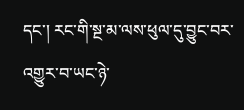དང་། རང་གི་སྔ་མ་ལས་ཕུལ་དུ་བྱུང་བར་འགྱུར་བ་ཡང་ཉེ་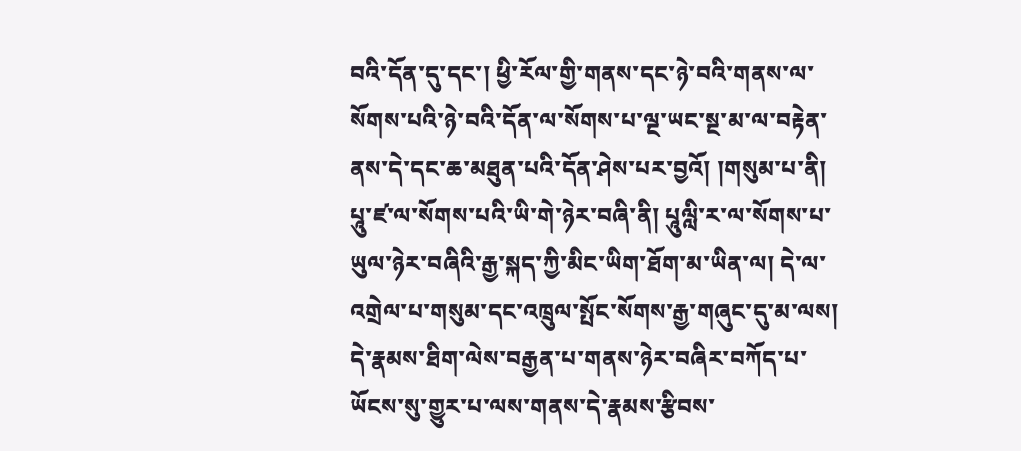བའི་དོན་དུ་དང་། ཕྱི་རོལ་གྱི་གནས་དང་ཉེ་བའི་གནས་ལ་སོགས་པའི་ཉེ་བའི་དོན་ལ་སོགས་པ་ལྔ་ཡང་སྔ་མ་ལ་བརྟེན་ནས་དེ་དང་ཆ་མཐུན་པའི་དོན་ཤེས་པར་བྱའོ། །གསུམ་པ་ནི། པཱུ་ཛ་ལ་སོགས་པའི་ཡི་གེ་ཉེར་བཞི་ནི། པཱུལླི་ར་ལ་སོགས་པ་ཡུལ་ཉེར་བཞིའི་རྒྱ་སྐད་ཀྱི་མིང་ཡིག་ཐོག་མ་ཡིན་ལ། དེ་ལ་འགྲེལ་པ་གསུམ་དང་འཁྲུལ་སྤོང་སོགས་རྒྱ་གཞུང་དུ་མ་ལས། དེ་རྣམས་ཐིག་ལེས་བརྒྱན་པ་གནས་ཉེར་བཞིར་བཀོད་པ་ཡོངས་སུ་གྱུར་པ་ལས་གནས་དེ་རྣམས་རྩིབས་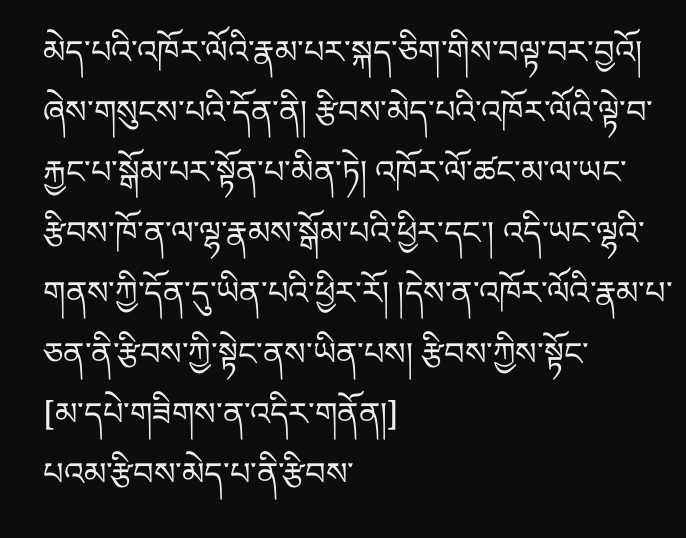མེད་པའི་འཁོར་ལོའི་རྣམ་པར་སྐད་ཅིག་གིས་བལྟ་བར་བྱའོ། ཞེས་གསུངས་པའི་དོན་ནི། རྩིབས་མེད་པའི་འཁོར་ལོའི་ལྟེ་བ་རྐྱང་པ་སྒོམ་པར་སྟོན་པ་མིན་ཏེ། འཁོར་ལོ་ཚང་མ་ལ་ཡང་རྩིབས་ཁོ་ན་ལ་ལྷ་རྣམས་སྒོམ་པའི་ཕྱིར་དང་། འདི་ཡང་ལྷའི་གནས་ཀྱི་དོན་དུ་ཡིན་པའི་ཕྱིར་རོ། །དེས་ན་འཁོར་ལོའི་རྣམ་པ་ཅན་ནི་རྩིབས་ཀྱི་སྟེང་ནས་ཡིན་པས། རྩིབས་ཀྱིས་སྟོང་
[མ་དཔེ་གཟིགས་ན་འདིར་གནོན།]
པའམ་རྩིབས་མེད་པ་ནི་རྩིབས་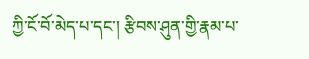ཀྱི་ངོ་བོ་མེད་པ་དང་། རྩིབས་ཤུན་གྱི་རྣམ་པ་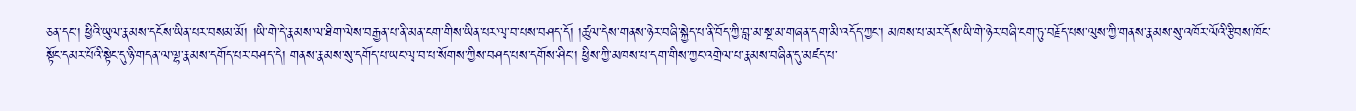ཅན་དང་། ཕྱིའི་ཡུལ་རྣམས་དངོས་ཡིན་པར་བསམ་མོ། །ཡི་གེ་དེ་རྣམས་ལ་ཐིག་ལེས་བརྒྱན་པ་ནི་མན་ངག་གིས་ཡིན་པར་ལྭ་བ་པས་བཤད་དོ། །ཚུལ་དེས་གནས་ཉེར་བཞི་སྐྱེད་པ་ནི་བོད་ཀྱི་བླ་མ་སྔ་མ་གཞན་དག་མི་འདོད་ཀྱང་། མཁས་པ་མར་དོས་ཡི་གེ་ཉེར་བཞི་ངག་ཏུ་བརྗོད་པས་ལུས་ཀྱི་གནས་རྣམས་སུ་འཁོར་ལོའི་རྩིབས་ཁོང་སྟོང་དམར་པོའི་སྟེང་དུ་ཉི་གདན་ལ་ལྷ་རྣམས་དགོད་པར་བཤད་དེ། གནས་རྣམས་སུ་དགོད་པ་ཡང་ལྭ་བ་པ་སོགས་ཀྱིས་བཤད་པས་དགོས་ཤིང་། ཕྱིས་ཀྱི་མཁས་པ་དག་གིས་ཀྱང་འགྲེལ་པ་རྣམས་བཞིན་དུ་མཛད་པ་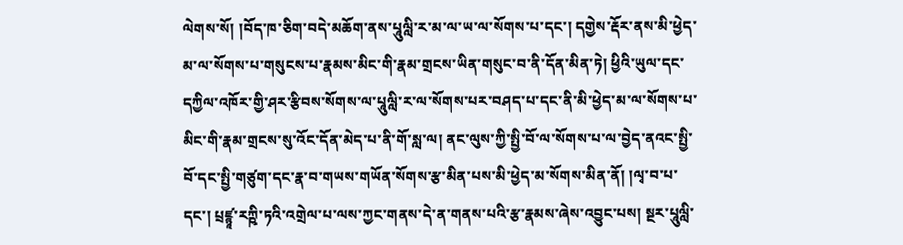ལེགས་སོ། །བོད་ཁ་ཅིག་བདེ་མཆོག་ནས་པཱུལླི་ར་མ་ལ་ཡ་ལ་སོགས་པ་དང་། དགྱེས་རྡོར་ནས་མི་ཕྱེད་མ་ལ་སོགས་པ་གསུངས་པ་རྣམས་མིང་གི་རྣམ་གྲངས་ཡིན་གསུང་བ་ནི་དོན་མིན་ཏེ། ཕྱིའི་ཡུལ་དང་དཀྱིལ་འཁོར་གྱི་ཤར་རྩིབས་སོགས་ལ་པཱུལླི་ར་ལ་སོགས་པར་བཤད་པ་དང་ནི་མི་ཕྱེད་མ་ལ་སོགས་པ་མིང་གི་རྣམ་གྲངས་སུ་འོང་དོན་མེད་པ་ནི་གོ་སླ་ལ། ནང་ལུས་ཀྱི་སྤྱི་བོ་ལ་སོགས་པ་ལ་བྱེད་ནའང་སྤྱི་བོ་དང་སྤྱི་གཙུག་དང་རྣ་བ་གཡས་གཡོན་སོགས་རྩ་མིན་པས་མི་ཕྱེད་མ་སོགས་མིན་ནོ། །ལྭ་བ་པ་དང་། པྲཛྙཱ་རཀྵི་ཏའི་འགྲེལ་པ་ལས་ཀྱང་གནས་དེ་ན་གནས་པའི་རྩ་རྣམས་ཞེས་འབྱུང་པས། སྔར་པཱུལླི་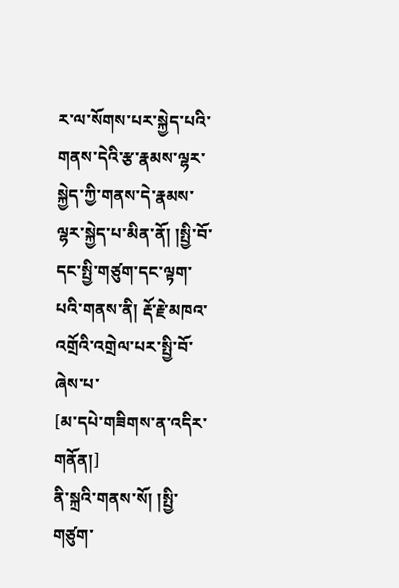ར་ལ་སོགས་པར་སྐྱེད་པའི་གནས་དེའི་རྩ་རྣམས་ལྷར་སྐྱེད་ཀྱི་གནས་དེ་རྣམས་ལྷར་སྐྱེད་པ་མིན་ནོ། །སྤྱི་བོ་དང་སྤྱི་གཙུག་དང་ལྟག་པའི་གནས་ནི། རྡོ་རྗེ་མཁའ་འགྲོའི་འགྲེལ་པར་སྤྱི་བོ་ཞེས་པ་
[མ་དཔེ་གཟིགས་ན་འདིར་གནོན།]
ནི་སྐྲའི་གནས་སོ། །སྤྱི་གཙུག་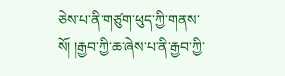ཅེས་པ་ནི་གཙུག་ཕུད་ཀྱི་གནས་སོ། །རྒྱབ་ཀྱི་ཆ་ཞེས་པ་ནི་རྒྱབ་ཀྱི་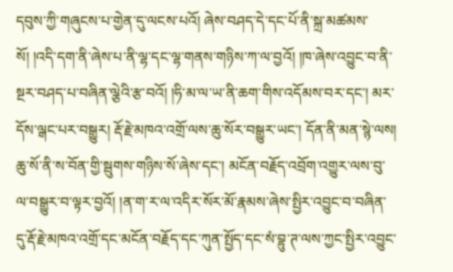དབུས་ཀྱི་གཞུངས་པ་གྱེན་དུ་ལངས་པའོ། ཞེས་བཤད་དེ་དང་པོ་ནི་སྐྲ་མཚམས་སོ། །འདི་དག་ནི་ཞེས་པ་ནི་ལྷ་དང་ལྷ་གནས་གཉིས་ཀ་ལ་བྱའོ། །ཁ་ཞེས་འབྱུང་བ་ནི་སྔར་བཤད་པ་བཞིན་ལྕེའི་རྩ་བའོ། །ཧི་མ་ལ་ཡ་ནི་ཆག་གིས་འདོམས་བར་དང་། མར་དོས་ལྒང་པར་བསྒྱུར། རྡོ་རྗེ་མཁའ་འགྲོ་ལས་ཆུ་སོར་བསྒྱུར་ཡང་། དོན་ནི་མན་སྙེ་ལས། ཆུ་སོ་ནི་ས་བོན་གྱི་སྦུགས་གཉིས་སོ་ཞེས་དང་། མངོན་བརྗོད་འབྲོག་འགྱུར་ལས་བུ་ལ་བསྒྱུར་བ་ལྟར་བྱའོ། །ན་ག་ར་ལ་འདིར་སོར་མོ་རྣམས་ཞེས་སྤྱིར་འབྱུང་བ་བཞིན་དུ་རྡོ་རྗེ་མཁའ་འགྲོ་དང་མངོན་བརྗོད་དང་ཀུན་སྤྱོད་དང་སཾ་བྷུ་ཊ་ལས་ཀྱང་སྤྱིར་འབྱུང་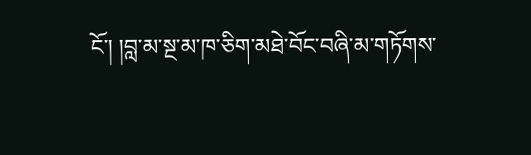ངོ་། །བླ་མ་སྔ་མ་ཁ་ཅིག་མཐེ་བོང་བཞི་མ་གཏོགས་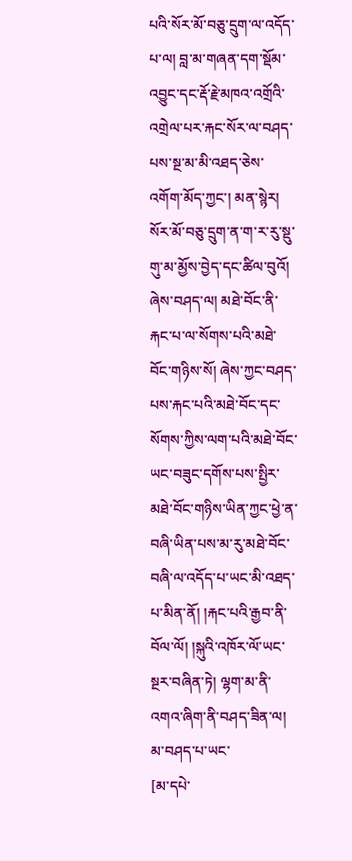པའི་སོར་མོ་བཅུ་དྲུག་ལ་འདོད་པ་ལ། བླ་མ་གཞན་དག་སྡོམ་འབྱུང་དང་རྡོ་རྗེ་མཁའ་འགྲོའི་འགྲེལ་པར་རྐང་སོར་ལ་བཤད་པས་སྔ་མ་མི་འཐད་ཅེས་འགོག་མོད་ཀྱང་། མན་སྙེར། སོར་མོ་བཅུ་དྲུག་ན་ག་ར་རུ་སྡུ་གུ་མ་མྱོས་བྱེད་དང་ཚིལ་བུའོ། ཞེས་བཤད་ལ། མཐེ་བོང་ནི་རྐང་པ་ལ་སོགས་པའི་མཐེ་བོང་གཉིས་སོ། ཞེས་ཀྱང་བཤད་པས་རྐང་པའི་མཐེ་བོང་དང་སོགས་ཀྱིས་ལག་པའི་མཐེ་བོང་ཡང་བཟུང་དགོས་པས་སྤྱིར་མཐེ་བོང་གཉིས་ཡིན་ཀྱང་ཕྱེ་ན་བཞི་ཡིན་པས་མ་རུ་མཐེ་བོང་བཞི་ལ་འདོད་པ་ཡང་མི་འཐད་པ་མིན་ནོ། །རྐང་པའི་རྒྱབ་ནི་བོལ་ལོ། །སྐུའི་འཁོར་ལོ་ཡང་སྔར་བཞིན་ཏེ། ལྷག་མ་ནི་འགའ་ཞིག་ནི་བཤད་ཟིན་ལ། མ་བཤད་པ་ཡང་
[མ་དཔེ་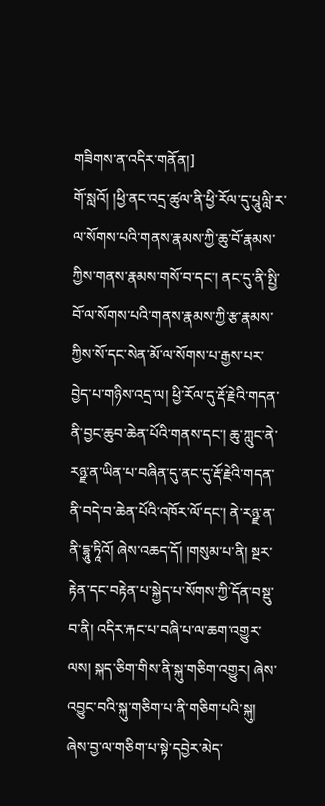གཟིགས་ན་འདིར་གནོན།]
གོ་སླའོ། །ཕྱི་ནང་འདྲ་ཚུལ་ནི་ཕྱི་རོལ་དུ་པཱུལླི་ར་ལ་སོགས་པའི་གནས་རྣམས་ཀྱི་ཆུ་བོ་རྣམས་ཀྱིས་གནས་རྣམས་གསོ་བ་དང་། ནང་དུ་ནི་སྤྱི་བོ་ལ་སོགས་པའི་གནས་རྣམས་ཀྱི་རྩ་རྣམས་ཀྱིས་སོ་དང་སེན་མོ་ལ་སོགས་པ་རྒྱས་པར་བྱེད་པ་གཉིས་འདྲ་ལ། ཕྱི་རོལ་དུ་རྡོ་རྗེའི་གདན་ནི་བྱང་ཆུབ་ཆེན་པོའི་གནས་དང་། ཆུ་ཀླུང་ནེ་རཉྫ་ན་ཡིན་པ་བཞིན་དུ་ནང་དུ་རྡོ་རྗེའི་གདན་ནི་བདེ་བ་ཆེན་པོའི་འཁོར་ལོ་དང་། ནེ་རཉྫ་ན་ནི་དྷཱུ་ཏཱིའོ། ཞེས་འཆད་དོ། །གསུམ་པ་ནི། སྔར་རྟེན་དང་བརྟེན་པ་སྐྱེད་པ་སོགས་ཀྱི་དོན་བསྡུ་བ་ནི། འདིར་རྐང་པ་བཞི་པ་ལ་ཆག་འགྱུར་ལས། སྐད་ཅིག་གིས་ནི་སྐུ་གཅིག་འགྱུར། ཞེས་འབྱུང་བའི་སྐུ་གཅིག་པ་ནི་གཅིག་པའི་སྐུ། ཞེས་བྱ་ལ་གཅིག་པ་སྟེ་དབྱེར་མེད་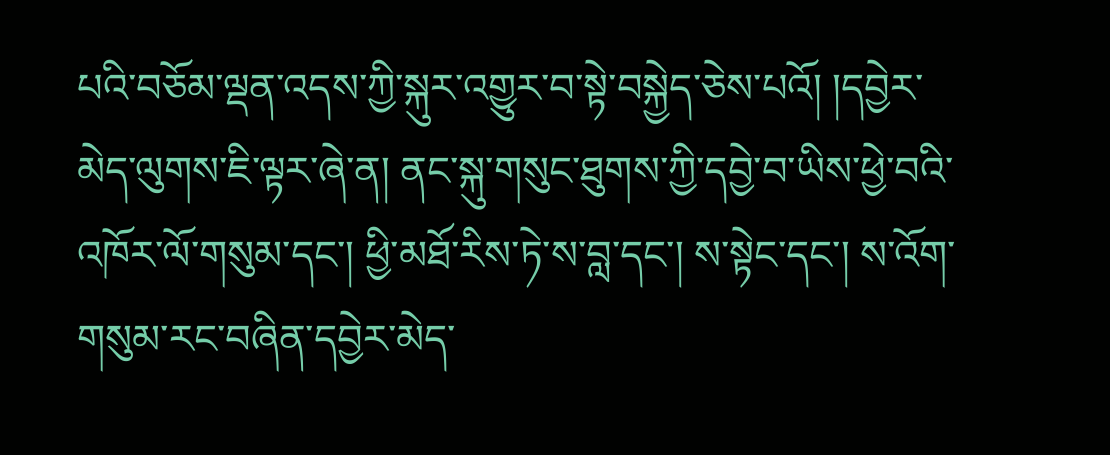པའི་བཅོམ་ལྡན་འདས་ཀྱི་སྐུར་འགྱུར་བ་སྟེ་བསྐྱེད་ཅེས་པའོ། །དབྱེར་མེད་ལུགས་ཇི་ལྟར་ཞེ་ན། ནང་སྐུ་གསུང་ཐུགས་ཀྱི་དབྱེ་བ་ཡིས་ཕྱེ་བའི་འཁོར་ལོ་གསུམ་དང་། ཕྱི་མཐོ་རིས་ཏེ་ས་བླ་དང་། ས་སྟེང་དང་། ས་འོག་གསུམ་རང་བཞིན་དབྱེར་མེད་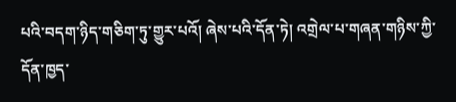པའི་བདག་ཉིད་གཅིག་ཏུ་གྱུར་པའོ། ཞེས་པའི་དོན་ཏེ། འགྲེལ་པ་གཞན་གཉིས་ཀྱི་དོན་ཁྱད་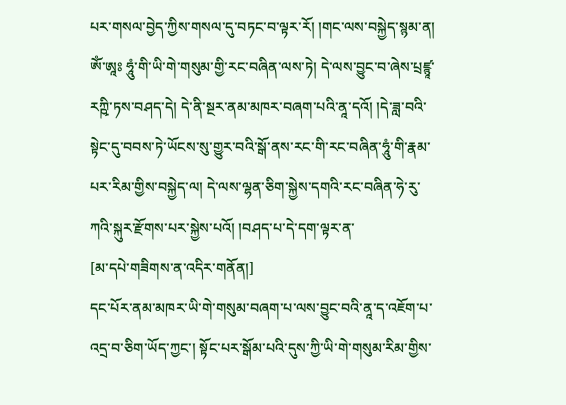པར་གསལ་བྱེད་ཀྱིས་གསལ་དུ་བཏང་བ་ལྟར་རོ། །གང་ལས་བསྐྱེད་སྙམ་ན། ༀ་ཨཱཿ ཧཱུཾ་གི་ཡི་གེ་གསུམ་གྱི་རང་བཞིན་ལས་ཏེ། དེ་ལས་བྱུང་བ་ཞེས་པྲཛྙཱ་རཀྵི་ཏས་བཤད་དེ། དེ་ནི་སྔར་ནམ་མཁར་བཞག་པའི་ནཱ་དའོ། །དེ་ཟླ་བའི་སྟེང་དུ་བབས་ཏེ་ཡོངས་སུ་གྱུར་བའི་སྒོ་ནས་རང་གི་རང་བཞིན་ཧཱུཾ་གི་རྣམ་པར་རིམ་གྱིས་བསྐྱེད་ལ། དེ་ལས་ལྷན་ཅིག་སྐྱེས་དགའི་རང་བཞིན་ཧེ་རུ་ཀའི་སྐུར་རྫོགས་པར་སྐྱེས་པའོ། །བཤད་པ་དེ་དག་ལྟར་ན་
[མ་དཔེ་གཟིགས་ན་འདིར་གནོན།]
དང་པོར་ནམ་མཁར་ཡི་གེ་གསུམ་བཞག་པ་ལས་བྱུང་བའི་ནཱ་ད་འཇོག་པ་འདྲ་བ་ཅིག་ཡོད་ཀྱང་། སྟོང་པར་སྒོམ་པའི་དུས་ཀྱི་ཡི་གེ་གསུམ་རིམ་གྱིས་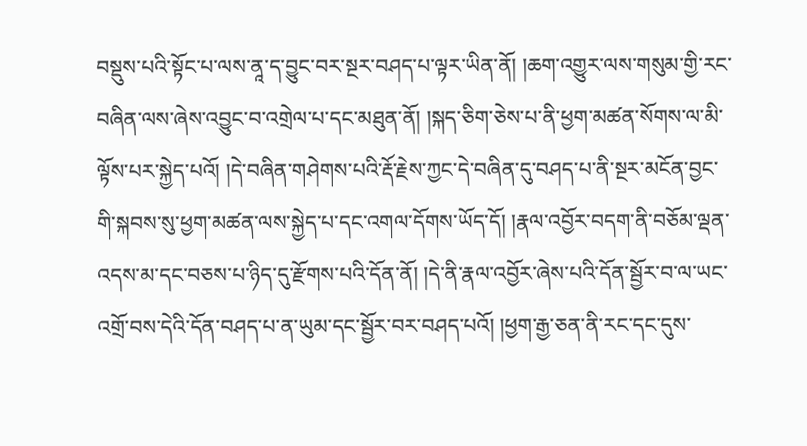བསྡུས་པའི་སྟོང་པ་ལས་ནཱ་ད་བྱུང་བར་སྔར་བཤད་པ་ལྟར་ཡིན་ནོ། །ཆག་འགྱུར་ལས་གསུམ་གྱི་རང་བཞིན་ལས་ཞེས་འབྱུང་བ་འགྲེལ་པ་དང་མཐུན་ནོ། །སྐད་ཅིག་ཅེས་པ་ནི་ཕྱག་མཚན་སོགས་ལ་མི་ལྟོས་པར་སྐྱེད་པའོ། །དེ་བཞིན་གཤེགས་པའི་རྡོ་རྗེས་ཀྱང་དེ་བཞིན་དུ་བཤད་པ་ནི་སྔར་མངོན་བྱང་གི་སྐབས་སུ་ཕྱག་མཚན་ལས་སྐྱེད་པ་དང་འགལ་དོགས་ཡོད་དོ། །རྣལ་འབྱོར་བདག་ནི་བཅོམ་ལྡན་འདས་མ་དང་བཅས་པ་ཉིད་དུ་རྫོགས་པའི་དོན་ནོ། །དེ་ནི་རྣལ་འབྱོར་ཞེས་པའི་དོན་སྦྱོར་བ་ལ་ཡང་འགྲོ་བས་དེའི་དོན་བཤད་པ་ན་ཡུམ་དང་སྦྱོར་བར་བཤད་པའོ། །ཕྱག་རྒྱ་ཅན་ནི་རང་དང་དུས་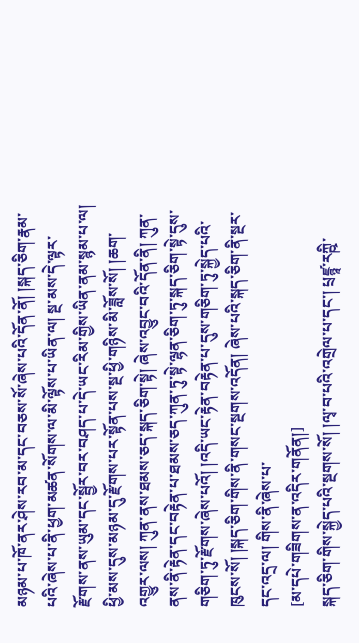མཉམ་པ་ཁོ་ནར་ཤེས་རབ་མ་དང་བཅས་སོ་ཞེས་པའི་དོན་ནོ། །སྐད་ཅིག་རྣམ་པའི་ཞེས་པ་ནི་ཕྱག་མཚན་སོགས་ལ་མི་ལྟོས་པ་ཡིན་ལ། སྔ་མས་དེ་ལྟར་རྫོགས་ནས་ཡུམ་དང་སྦྱོར་བར་བཤད་པ་དེ་ཡང་རིམ་གྱིས་ཡིན་ནམ་སྙམ་པ་ལ། ཕྱི་མས་དུས་མཉམ་དུ་རྫོགས་པར་སྟོན་པས་སྔ་ཕྱི་གཉིས་མི་ཟློས་སོ། །ཆག་འགྱུར་ལས། ཀུན་ནས་ཐམས་ཅད་སྐད་ཅིག་སྟེ། ཞེས་འབྱུང་བའི་དོན་ནི། ཀུན་ནས་ནི་རྟེན་དང་བརྟེན་པ་ཐམས་ཅད་ཀུན་ཏུ་སྟེ་ལྷན་ཅིག་ཏུ་སྐད་ཅིག་སྟེ་དུས་གཅིག་ཏུ་རྫོགས་ཞེས་པའོ། །འདི་ཡང་རྟེན་བརྟེན་པ་དུས་གཅིག་ཏུ་སྐྱེད་པའི་ཁུངས་སོ། །སྐད་ཅིག་གིས་ནི་གསང་སྔགས་འདོན། ཞེས་པའི་སྐད་ཅིག་ནི་སྔར་དང་འདྲ་ལ། གིས་ནི་ཞེས་པ་
[མ་དཔེ་གཟིགས་ན་འདིར་གནོན།]
སྐད་ཅིག་གིས་སྐྱེད་པའི་སྔགས་སོ། །ལྭ་བ་པའི་འགྲེལ་པ་དང་། པྲཛྙཱ་རཀྵི་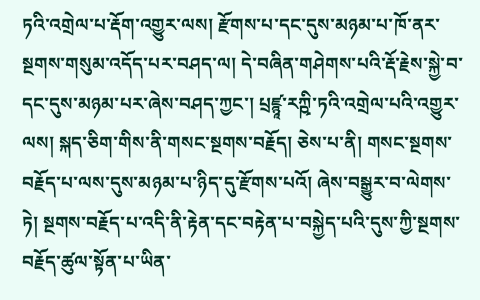ཏའི་འགྲེལ་པ་རྡོག་འགྱུར་ལས། རྫོགས་པ་དང་དུས་མཉམ་པ་ཁོ་ནར་སྔགས་གསུམ་འདོད་པར་བཤད་ལ། དེ་བཞིན་གཤེགས་པའི་རྡོ་རྗེས་སྐྱེ་བ་དང་དུས་མཉམ་པར་ཞེས་བཤད་ཀྱང་། པྲཛྙཱ་རཀྵི་ཏའི་འགྲེལ་པའི་འགྱུར་ལས། སྐད་ཅིག་གིས་ནི་གསང་སྔགས་བརྗོད། ཅེས་པ་ནི། གསང་སྔགས་བརྗོད་པ་ལས་དུས་མཉམ་པ་ཉིད་དུ་རྫོགས་པའོ། ཞེས་བསྒྱུར་བ་ལེགས་ཏེ། སྔགས་བརྗོད་པ་འདི་ནི་རྟེན་དང་བརྟེན་པ་བསྐྱེད་པའི་དུས་ཀྱི་སྔགས་བརྗོད་ཚུལ་སྟོན་པ་ཡིན་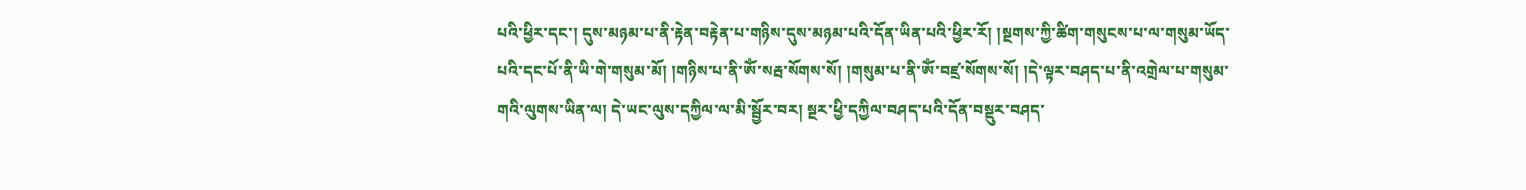པའི་ཕྱིར་དང་། དུས་མཉམ་པ་ནི་རྟེན་བརྟེན་པ་གཉིས་དུས་མཉམ་པའི་དོན་ཡིན་པའི་ཕྱིར་རོ། །སྔགས་ཀྱི་ཚིག་གསུངས་པ་ལ་གསུམ་ཡོད་པའི་དང་པོ་ནི་ཡི་གེ་གསུམ་མོ། །གཉིས་པ་ནི་ༀ་སརྦ་སོགས་སོ། །གསུམ་པ་ནི་ༀ་བཛྲ་སོགས་སོ། །དེ་ལྟར་བཤད་པ་ནི་འགྲེལ་པ་གསུམ་གའི་ལུགས་ཡིན་ལ། དེ་ཡང་ལུས་དཀྱིལ་ལ་མི་སྦྱོར་བར། སྔར་ཕྱི་དཀྱིལ་བཤད་པའི་དོན་བསྡུར་བཤད་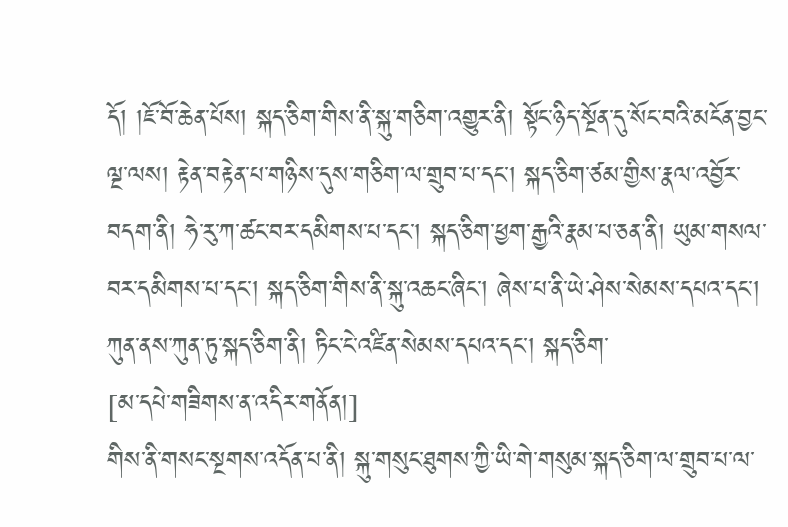དོ། །ཇོ་བོ་ཆེན་པོས། སྐད་ཅིག་གིས་ནི་སྐུ་གཅིག་འགྱུར་ནི། སྟོང་ཉིད་སྔོན་དུ་སོང་བའི་མངོན་བྱང་ལྔ་ལས། རྟེན་བརྟེན་པ་གཉིས་དུས་གཅིག་ལ་གྲུབ་པ་དང་། སྐད་ཅིག་ཙམ་གྱིས་རྣལ་འབྱོར་བདག་ནི། ཧེ་རུ་ཀ་ཚང་བར་དམིགས་པ་དང་། སྐད་ཅིག་ཕྱག་རྒྱའི་རྣམ་པ་ཅན་ནི། ཡུམ་གསལ་བར་དམིགས་པ་དང་། སྐད་ཅིག་གིས་ནི་སྐུ་འཆང་ཞིང་། ཞེས་པ་ནི་ཡེ་ཤེས་སེམས་དཔའ་དང་། ཀུན་ནས་ཀུན་ཏུ་སྐད་ཅིག་ནི། ཏིང་ངེ་འཛིན་སེམས་དཔའ་དང་། སྐད་ཅིག་
[མ་དཔེ་གཟིགས་ན་འདིར་གནོན།]
གིས་ནི་གསང་སྔགས་འདོན་པ་ནི། སྐུ་གསུང་ཐུགས་ཀྱི་ཡི་གེ་གསུམ་སྐད་ཅིག་ལ་གྲུབ་པ་ལ་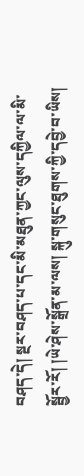བཤད་དེ། སྔར་བཤད་པ་དང་མི་མཐུན་ཀྱང་ལུས་དཀྱིལ་ལ་མི་སྦྱོར་རོ། །ཡེ་ཤེས་སྒྲོན་མ་ལས། སྐུ་གསུང་ཐུགས་ཀྱི་དབྱེ་བ་ཡིས།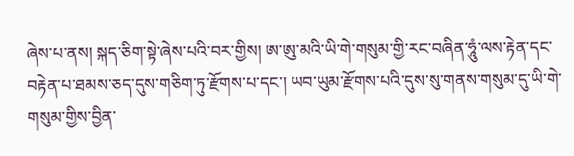ཞེས་པ་ནས། སྐད་ཅིག་སྟེ་ཞེས་པའི་བར་གྱིས། ཨ་ཨུ་མའི་ཡི་གེ་གསུམ་གྱི་རང་བཞིན་ཧཱུཾ་ལས་རྟེན་དང་བརྟེན་པ་ཐམས་ཅད་དུས་གཅིག་ཏུ་རྫོགས་པ་དང་། ཡབ་ཡུམ་རྫོགས་པའི་དུས་སུ་གནས་གསུམ་དུ་ཡི་གེ་གསུམ་གྱིས་བྱིན་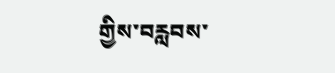གྱིས་བརླབས་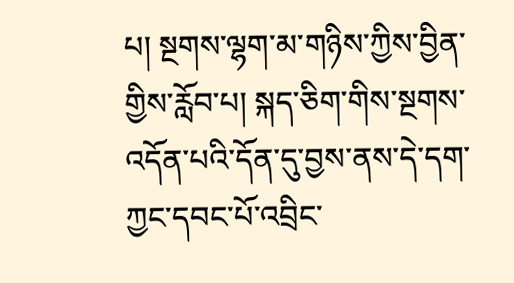པ། སྔགས་ལྷག་མ་གཉིས་ཀྱིས་བྱིན་གྱིས་རློབ་པ། སྐད་ཅིག་གིས་སྔགས་འདོན་པའི་དོན་དུ་བྱས་ནས་དེ་དག་ཀྱང་དབང་པོ་འབྲིང་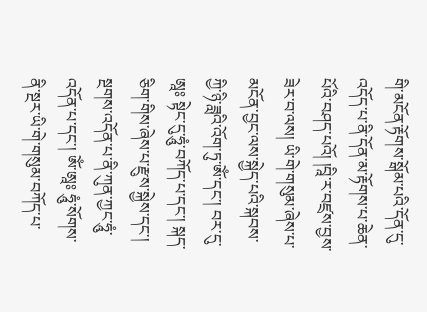གི་མངོན་རྟོགས་སྒོམ་པའི་དོན་དུ་འདོད་པ་ནི་དོན་མ་རྟོགས་པ་ཆེན་པོའི་བཤད་པའོ། །བཱི་ར་བཛྲས་བྱས་ཟེར་བ་ལས། ཡི་གེ་གསུམ་ཞེས་པ་མངོན་བྱང་ལས་སྐྱེད་པའི་སྐབས་ཀྱི་ཉི་ཟླའི་འོག་ཏུ་ༀ་དང་། བར་དུ་ཨཱཿ སྟེང་དུ་ཧཱུཾ་བཀོད་པ་དང་། སྐད་ཅིག་གིས་ཞེས་པ་རྫུས་སྐྱེས་དང་། སྔགས་འདོན་པ་ནི་ཀུན་ཀྱང་ཧཱུཾ་འདོན་པ་དང་། ༀ་ཨཱཿ ཧཱུཾ་སོགས་ནི་སྔར་ཡི་གེ་གསུམ་བཀོད་པ་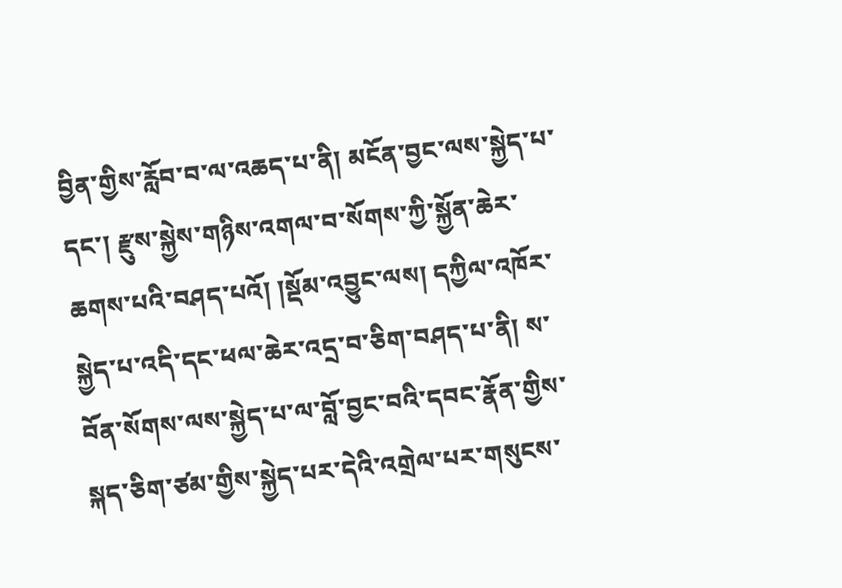བྱིན་གྱིས་རློབ་བ་ལ་འཆད་པ་ནི། མངོན་བྱང་ལས་སྐྱེད་པ་དང་། རྫུས་སྐྱེས་གཉིས་འགལ་བ་སོགས་ཀྱི་སྐྱོན་ཆེར་ཆགས་པའི་བཤད་པའོ། །སྡོམ་འབྱུང་ལས། དཀྱིལ་འཁོར་སྐྱེད་པ་འདི་དང་ཕལ་ཆེར་འདྲ་བ་ཅིག་བཤད་པ་ནི། ས་བོན་སོགས་ལས་སྐྱེད་པ་ལ་བློ་བྱང་བའི་དབང་རྣོན་གྱིས་སྐད་ཅིག་ཙམ་གྱིས་སྐྱེད་པར་དེའི་འགྲེལ་པར་གསུངས་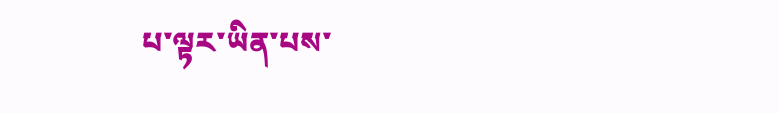པ་ལྟར་ཡིན་པས་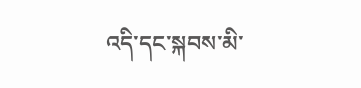འདི་དང་སྐབས་མི་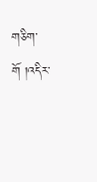གཅིག་གོ །འདིར་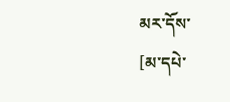མར་དོས་
[མ་དཔེ་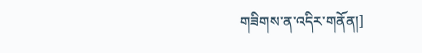གཟིགས་ན་འདིར་གནོན།]